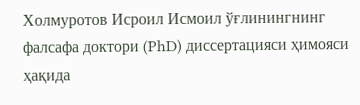Холмуротов Исроил Исмоил ўғлинингнинг
фалсафа доктори (PhD) диссертацияси ҳимояси ҳақида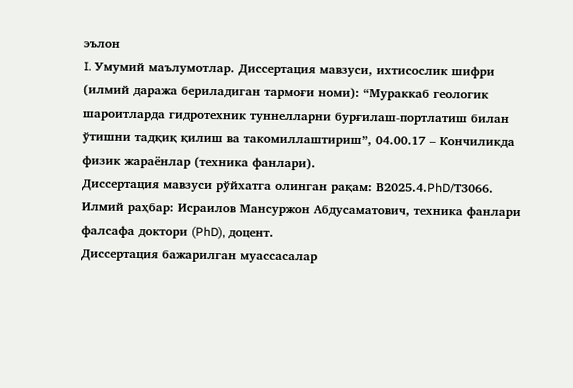эълон
I. Умумий маълумотлар. Диссертация мавзуси, ихтисослик шифри (илмий даража бериладиган тармоғи номи): “Мураккаб геологик шароитларда гидротехник туннелларни бурғилаш-портлатиш билан ўтишни тадқиқ қилиш ва такомиллаштириш”, 04.00.17 – Кончиликда физик жараёнлар (техника фанлари).
Диссертация мавзуси рўйхатга олинган рақам: В2025.4.PhD/Т3066.
Илмий раҳбар: Исраилов Мансуржон Абдусаматович, техника фанлари фалсафа доктори (PhD), доцент.
Диссертация бажарилган муассасалар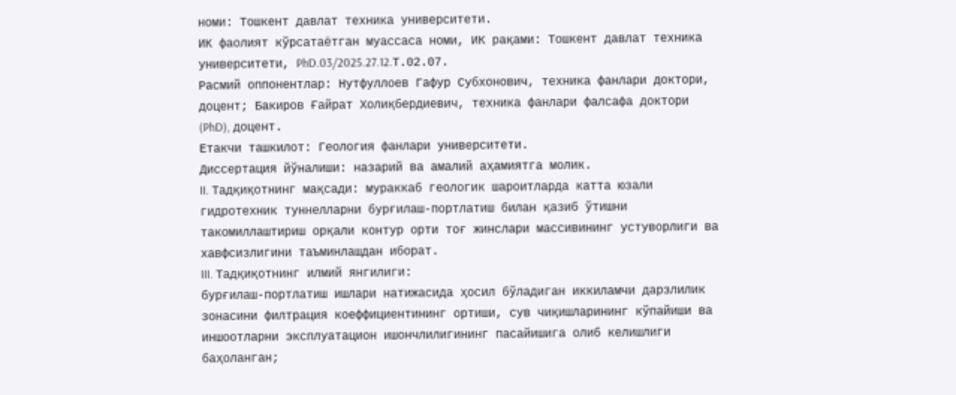номи: Тошкент давлат техника университети.
ИК фаолият кўрсатаётган муассаса номи, ИК рақами: Тошкент давлат техника университети, PhD.03/2025.27.12.Т.02.07.
Расмий оппонентлар: Нутфуллоев Гафур Субхонович, техника фанлари доктори, доцент; Бакиров Ғайрат Холиқбердиевич, техника фанлари фалсафа доктори (PhD), доцент.
Етакчи ташкилот: Геология фанлари университети.
Диссертация йўналиши: назарий ва амалий аҳамиятга молик.
II. Тадқиқотнинг мақсади: мураккаб геологик шароитларда катта юзали гидротехник туннелларни бурғилаш-портлатиш билан қазиб ўтишни такомиллаштириш орқали контур орти тоғ жинслари массивининг устуворлиги ва хавфсизлигини таъминлашдан иборат.
III. Тадқиқотнинг илмий янгилиги:
бурғилаш-портлатиш ишлари натижасида ҳосил бўладиган иккиламчи дарзлилик зонасини филтрация коеффициентининг ортиши, сув чиқишларининг кўпайиши ва иншоотларни эксплуатацион ишончлилигининг пасайишига олиб келишлиги баҳоланган;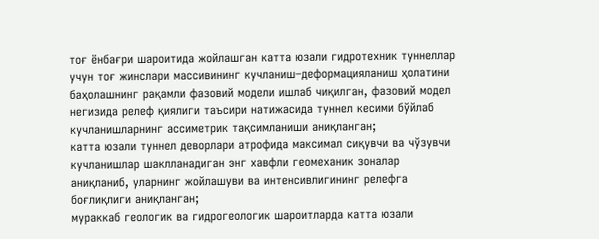тоғ ёнбағри шароитида жойлашган катта юзали гидротехник туннеллар учун тоғ жинслари массивининг кучланиш–деформацияланиш ҳолатини баҳолашнинг рақамли фазовий модели ишлаб чиқилган, фазовий модел негизида релеф қиялиги таъсири натижасида туннел кесими бўйлаб кучланишларнинг ассиметрик тақсимланиши аниқланган;
катта юзали туннел деворлари атрофида максимал сиқувчи ва чўзувчи кучланишлар шаклланадиган энг хавфли геомеханик зоналар аниқланиб, уларнинг жойлашуви ва интенсивлигининг релефга боғлиқлиги аниқланган;
мураккаб геологик ва гидрогеологик шароитларда катта юзали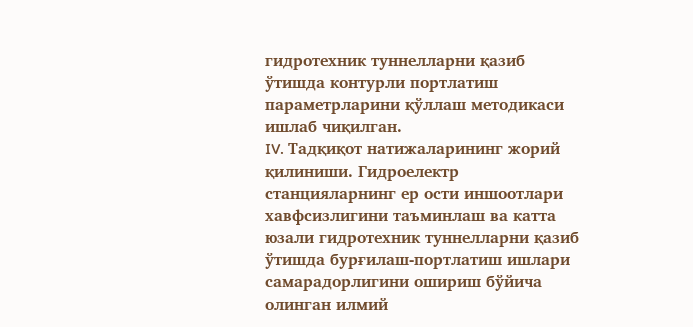гидротехник туннелларни қазиб ўтишда контурли портлатиш параметрларини қўллаш методикаси ишлаб чиқилган.
IV. Тадқиқот натижаларининг жорий қилиниши. Гидроелектр станцияларнинг ер ости иншоотлари хавфсизлигини таъминлаш ва катта юзали гидротехник туннелларни қазиб ўтишда бурғилаш-портлатиш ишлари самарадорлигини ошириш бўйича олинган илмий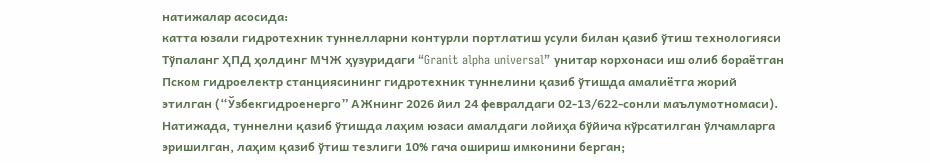натижалар асосида:
катта юзали гидротехник туннелларни контурли портлатиш усули билан қазиб ўтиш технологияси Тўпаланг ҲПД ҳолдинг МЧЖ ҳузуридаги “Granit alpha universal” унитар корхонаси иш олиб бораётган Пском гидроелектр станциясининг гидротехник туннелини қазиб ўтишда амалиётга жорий этилган (“Ўзбекгидроенерго” АЖнинг 2026 йил 24 февралдаги 02-13/622-сонли маълумотномаси). Натижада, туннелни қазиб ўтишда лаҳим юзаси амалдаги лойиҳа бўйича кўрсатилган ўлчамларга эришилган, лаҳим қазиб ўтиш тезлиги 10% гача ошириш имконини берган;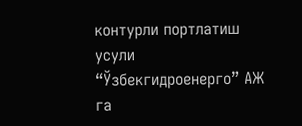контурли портлатиш усули “Ўзбекгидроенерго” АЖ га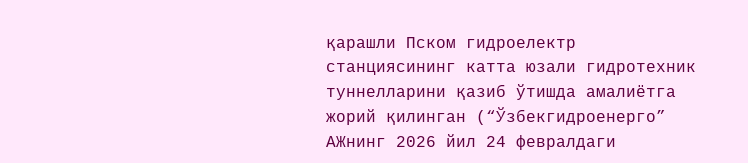қарашли Пском гидроелектр станциясининг катта юзали гидротехник туннелларини қазиб ўтишда амалиётга жорий қилинган (“Ўзбекгидроенерго” АЖнинг 2026 йил 24 февралдаги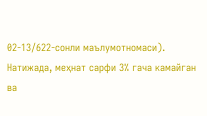02-13/622-сонли маълумотномаси). Натижада, меҳнат сарфи 3% гача камайган ва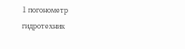1 погонометр гидротехник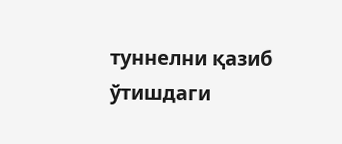туннелни қазиб ўтишдаги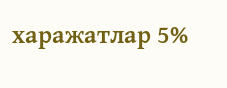харажатлар 5%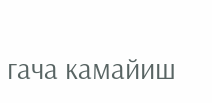гача камайиш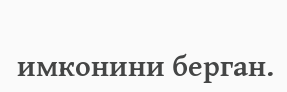имконини берган.